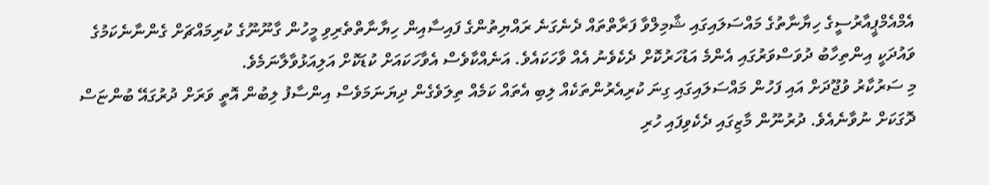އެމްއެމްޕީއާރުސީގެ ހިޔާނާތުގެ މައްސަލައިގައި ޝާމިލްވާ ފަރާތްތައް ދެނެގަނެ ރައްޔިތުންގެ ފައިސާއިން ހިޔާނާތްތެރިވި މީހުން ގާނޫނޫގެ ކުރިމައްޗަށް ގެންނާނެކަމުގެ ވައުދަކީ އިންތިހާބު ދުވަސްވަރުގައި އެންމެ އަޑުހަރުކޮށް ދެކެވެނު އެއް ވާހަކައެވެ. އަނެއްކާވެސް އެވާހަކައަށް ކުޑަކޮށް އަލިއަޅުވާލާނަމެވެ.
މި ސަރުކާރު ވުޖޫދަށް އައި ފަހުން މައްސަލައިގައި ގިނަ ކުރިއެރުންތަކެއް ލިބި އެތައް ކަމެއް ތިލަވެގެން ދިޔަނަމަވެސް އިންސާފު ލިބުން އޮތީ ވަރަށް ދުރުގައޭ ބުންޏަސް ދޮގަކަށް ނުވާނެއެވެ. ދުރުނޫން މާޒިގައި ދެކެވިފައި ހުރި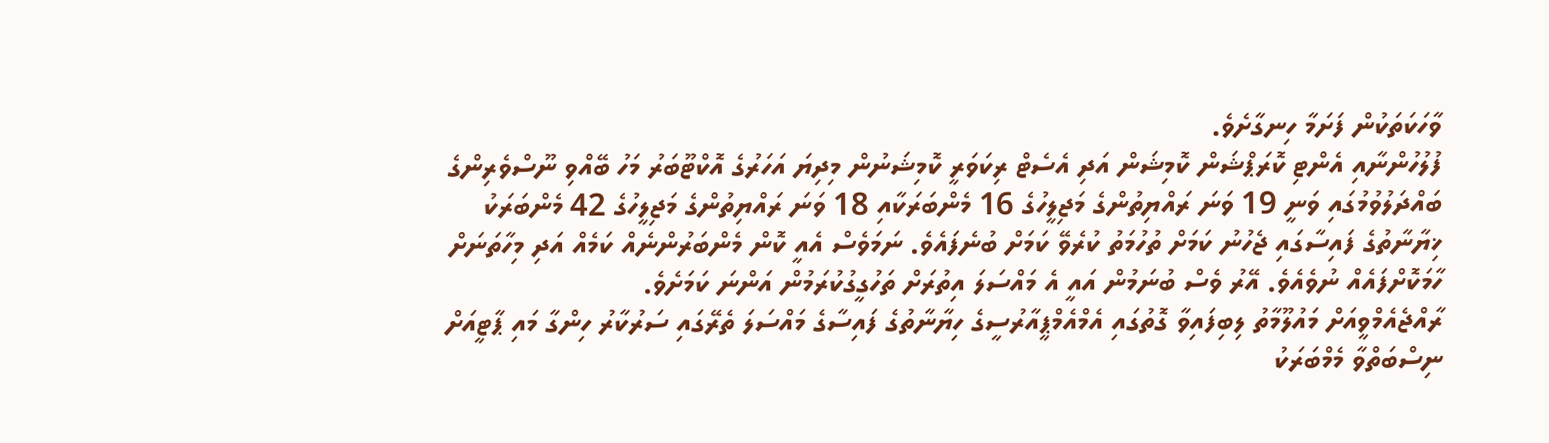ވާހަކަތަކުން ފަށަމާ ހިނގާށެވެ.
ފުލުހުންނާއި އެންޓި ކޮރަޕްޝަން ކޮމިޝަން އަދި އެސެޓް ރިކަވަރީ ކޮމިޝަނުން މިދިޔަ އަހަރުގެ އޮކްޓޫބަރު މަހު ބޭއްވި ނޫސްވެރިންގެ ބައްދަލުވުމުގައި ވަނީ 19 ވަނަ ރައްޔިތުންގެ މަޖިލީހުގެ 16 މެންބަރަކާއި 18 ވަނަ ރައްޔިތުންގެ މަޖިލީހުގެ 42 މެންބަރަކު ޚިޔާނާތުގެ ފައިސާގައި ޖެހުނު ކަމަށް ތުހުމަތު ކުރެވޭ ކަމަށް ބުނެފައެވެ. ނަމަވެސް އެއީ ކޮން މެންބަރުންނެއް ކަމެއް އަދި މިހާތަނަށް ހާމަކޮށްފައެއް ނުވެއެވެ. އޭރު ވެސް ބުނަމުން އައީ އެ މައްސަލަ އިތުރަށް ތަހުގީގުކުރަމުން އަންނަ ކަމަށެވެ.
ރާއްޖެއެމްވީއަށް މައުލޫމާތު ލިބިފައިވާ ގޮތުގައި އެމްއެމްޕީއާރުސީގެ ހިޔާނާތުގެ ފައިސާގެ މައްސަލަ ތެރޭގައި ސަރުކާރު ހިންގާ މައި ޕާޓީއަށް ނިސްބަތްވާ މެމްބަރަކު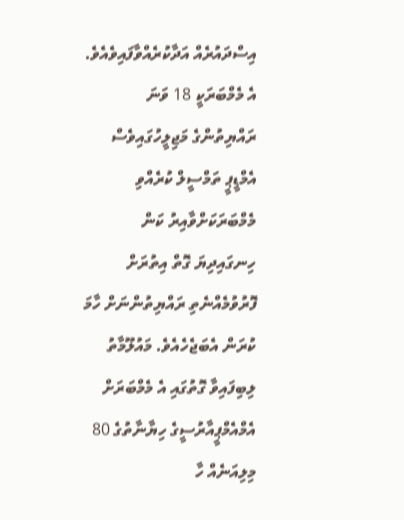އިސްދައުރެއް އަދާކުރެއްވާފައިވެއެވެ. އެ މެމްބަރަކީ 18 ވަނަ ރައްޔިތުންގެ މަޖިލީހުގައިވެސް އެމްޑީޕީ ތަމްސީލް ކުރެއްވި މެމްބަރަކަށްވާއިރު ކަން ހިނގައިދިޔަ ގޮތް އިތުރަށް ފޮރުވުމެއްނެތި ރައްޔިތުންނަށް ހާމަ ކުރަން އެބަޖެހެއެވެ. މައުލޫމާތު ލިބިފައިވާ ގޮތުގައި އެ މެމްބަރަށް އެމްއެމްޕީއާރުސީގެ ހިޔާނާތުގެ 80 މިލިއަނެއް ހާ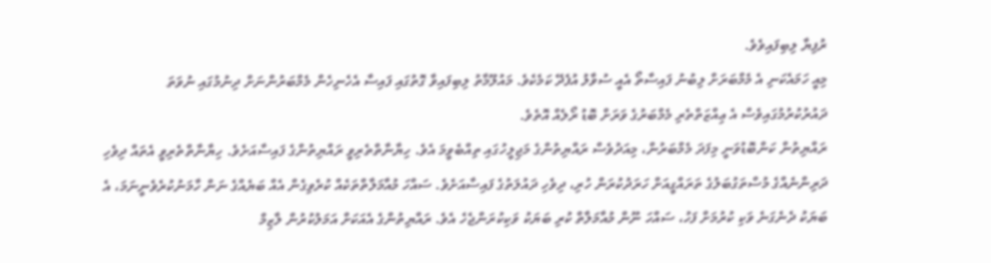ރުފިޔާ ލިބިފައިވެވެ.
މިއީ ހަމައެކަނި އެ މެމްބަރަށް ލިބުނު ފައިސާތޯ އެއީ ސުވާލު އުފެދޭ ކަމެކެވެ. މައުލޫމާތު ލިބިފައިވާ ގޮތުގައި ފައިސާ އެހެނިހެން މެމްބަރުންނަށް ދިނުމުގައި ނުވަތަ ދައުރުކުރުމުގައިވެސް އެ ޢިއްޒަތްތެރި މެމްބަރުގެ ވަރަށް ބޮޑު ރޯލެއް އޮތެވެ.
ރައްޔިތުން ކަންބޮޑުވަނީ މިފަދަ މެމްބަރުން، މިއަދުވެސް ރައްޔިތުންގެ މަޖިލީހުގައި ތިއްބެވީމަ އެވެ. ހިޔާނާތްތެރިވީ ރައްޔިތުންގެ ފައިސާއަށެވެ. ހިޔާނާތްތެރިވީ އެތައް ދިވެހި ދަރިންނެއްގެ މުސްތަގުބަލުގެ ތަރައްގީއަށް ހަރަދުކުރަން ހުރި، ދިވެހި ދައުލަތުގެ ފައިސާއަށެވެ. ސައްހަ މުއާމަލާތްތަކެއް ކުރެވިގެން އެއް ބަޔެއްގެ ނަން ހާމަނުކުރެވެނީނަމަ، އެ ބަޔަކު ދެނެގަނެ ވަކި ކުރުމަށް ފަހު، ސައްހަ ނޫން މުއާމަލާތް ކުރި ބަޔަކު ވަކިކުރަންޖެހެ އެވެ. ރައްޔިތުންގެ އެއަކަށް އަމަލުކުރުން ލާޒިމް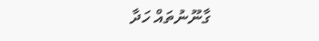ގާނޫނުތައް ހަދާ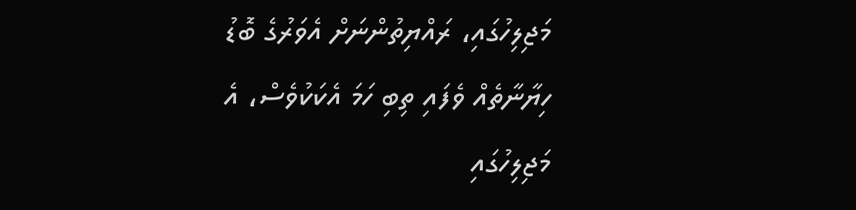މަޖިލިހުގައި، ރައްޔިތުންނަށް އެވަރުގެ ބޮޑު ހިޔާނާތެއް ވެފައި ތިބި ހަމަ އެކަކުވެސް، އެ މަޖިލިހުގައި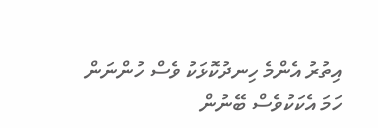އިތުރު އެންމެ ހިނދުކޮޅަކު ވެސް ހުންނަން ހަމަ އެކަކުވެސް ބޭނުން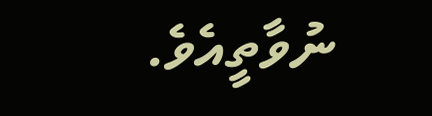ނުވާތީއެވެ.